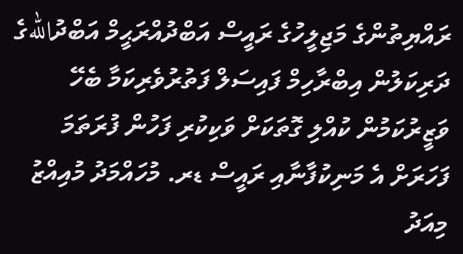ރައްޔިތުންގެ މަޖިލީހުގެ ރައީސް އަބްދުއްރަޙީމް އަބްދުاللهގެ ދަރިކަލުން އިބްރާހިމް ފައިސަލް ފަތުރުވެރިކަމާ ބެހޭ ވަޒީރުކަމުން ކުއްލި ގޮތަކަށް ވަކިކުރި ފަހުން ފުރަތަމަ ފަހަރަށް އެ މަނިކުފާނާއި ރައީސް ޑރ. މުހައްމަދު މުއިއްޒު މިއަދު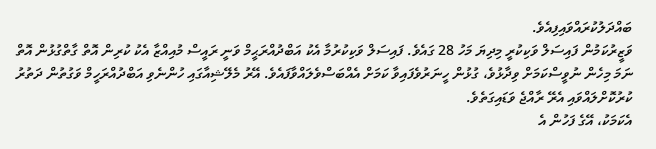ބައްދަލުކުރައްވައިފިއެވެ.
ވަޒީރުކަމުން ފައިސަލް ވަކިކުރީ މިދިޔަ މަހު 28 ގައެވެ. ފައިސަލް ވަކިކުރުމާ އެކު އަބްދުއްރަޙީމް ވަނީ ރައީސް މުއިއްޒާ އެކު ކުރިން އޮތް ގާތްގުޅުން އޮތް ނަމަ މިހެން ނުވީސްކަމަށް ވިދާޅުވެ، ގުޅުން ހީނަރުވެފައިވާ ކަމަށް އެއްބަސްވެލައްވާފައެވެ. އޭރު މެލޭޝިއާގައި ހުންނެވި އަބްދުއްރަހީމް ވަގުތުން ދަތުރު ކުރުކޮށްލައްވައި އެރޭ ރާއްޖެ ވަޑައިގަތެވެ.
އެކަމަކު، އޭގެ ފަހުން އެ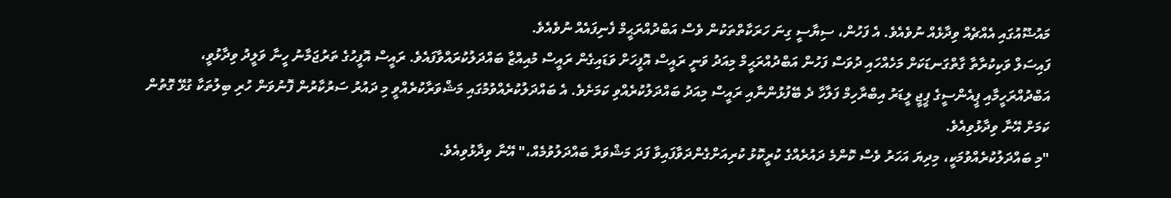މައުޟޫއުގައި އެއްޗެއް ވިދާޅެއް ނުވެއެވެ. އެ ފަހުން، ސިޔާސީ ގިނަ ހަރަކާތްތަކުން ވެސް އަބްދުއްރަޙީމް ފެނިފައެއް ނުވެއެވެ.
ފައިސަލް ވަކިކުރާތާ ގާތްގަނޑަކަށް މަހެއްހައި ދުވަސް ފަހުން އަބްދުއްރަޙީމް މިއަދު ވަނީ ރައީސް އޮފީހަށް ވަޑައިގެން ރައީސް މުއިއްޒާ ބައްދަލުކުރައްވާފައެވެ. ރައީސް އޮފީހުގެ ތަރުޖަމާނު ހީނާ ވަލީދު ވިދާޅުވީ، އަބްދުއްރަހީމާއި ޕީއެންސީގެ ޕީޖީ ލީޑަރު އިބްރާހިމް ފަލާހާ ދެ ބޭފުޅުންނާއި ރައީސް މިއަދު ބައްދަލުކުރެއްވި ކަމަށެވެ. އެ ބައްދަލުކުރެއްވުމުގައި މަޝްވަރާކުރެއްވީ މި ދައުރު ސަރުކާރުން ފޮނުވަން ހުރި ބިލުތަކާ ގުޅޭ ގޮތުން ކަމަށް އޭނާ ވިދާޅުވިއެވެ.
"މި ބައްދަލުކުރެއްވުމަކީ، މިދިޔަ އަހަރު ވެސް ކޮންމެ ދައުރެއްގެ ކުރީކޮޅު ކުރިއަށްގެންދަވާފައިވާ ފަދަ މަޝްވަރާ ބައްދަލުވުމެއް،" އޭނާ ވިދާޅުވިއެވެ.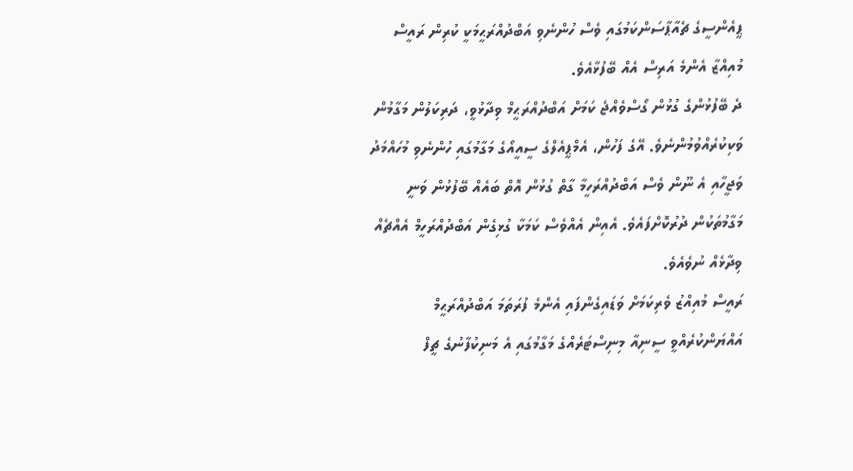ޕީއެންސީގެ ޗެއާޕާސަންކަމުގައި ވެސް ހުންނެވި އަބްދުއްރަޙީމަކީ ކުރިން ރައީސް މުއިއްޒާ އެންމެ އަރިސް އެއް ބޭފުޅާއެވެ.
ދެ ބޭފުޅުންގެ ގުޅުން ގޯސްވެއްޖެ ކަމަށް އަބްދުއްރަޙީމް ވިދާޅުވީ، ދަރިކަލުން މަގާމުން ވަކިކުރެއްވުމުންނެވެ. އޭގެ ފަހުން، އެމްޕީއެލްގެ ސީއީއޯގެ މަގާމުގައި ހުންނެވި މުހައްމަދު ވަޖީހާއި އެ ނޫން ވެސް އަބްދުއްރަހީމާ ގާތް ގުޅުން އޮތް ބައެއް ބޭފުޅުން ވަނީ މަގާމުތަކުން ދުރުކޮށްފައެވެ. އެއިން އެއްވެސް ކަމަކާ ގުޅިގެން އަބްދުއްރަހީމް އެއްޗެއް ވިދާޅެއް ނުވެއެވެ.
ރައީސް މުއިއްޒު ވެރިކަމަށް ވަޑައިގެންފައި އެންމެ ފުރަތަމަ އަބްދުއްރަޙީމް އައްޔަންކުރެއްވީ ސީނިއާ މިނިސްޓަރެއްގެ މަގާމުގައި އެ މަނިކުފާނުގެ ޗީފް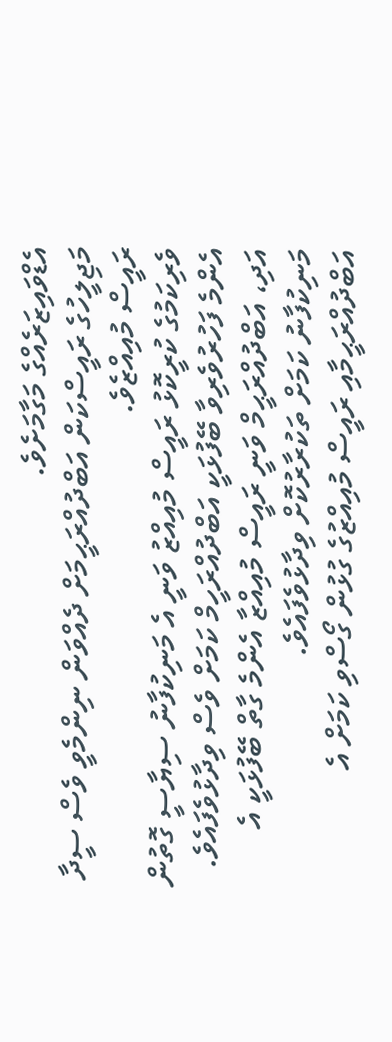އެޑްވައިޒަރެއްގެ މަގާމަށެވެ.
މަޖިލީހުގެ ރައީސްކަން އަބްދުއްރަޙީމަށް ދެއްވަން ނިންމެވީ ވެސް ސީދާ ރައީސް މުއިއްޒެވެ.
ވެރިކަމުގެ ކުރީކޮޅު ރައީސް މުއިއްޒު ވަނީ އެ މަނިކުފާނު ސިޔާސީ ގޮތުން އެންމެ ފަހުރުވެރިވާ ބޭފުޅަކީ އަބްދުއްރަހީމް ކަމަށް ވެސް ވިދާޅުވެފައެވެ. އަދި، އަބްދުއްރަޙީމް ވަނީ ރައީސް މުއިއްޒާ އެންމެ ގާތް ބޭފުޅަކީ އެ މަނިކުފާނު ކަމަށް ތަކުރާރުކޮށް ވިދާޅުވެފައެވެ.
އަބްދުއްރަޙީމާއި ރައީސް މުއިއްޒުގެ ގުޅުން ގޯސްވި ކަމަށް އެ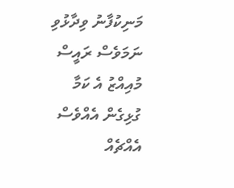މަނިކުފާނު ވިދާޅުވި ނަމަވެސް ރައީސް މުއިއްޒު އެ ކަމާ ގުޅިގެން އެއްވެސް އެއްޗެއް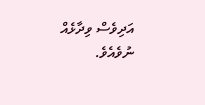އަދިވެސް ވިދާޅެއް ނުވެއެވެ.